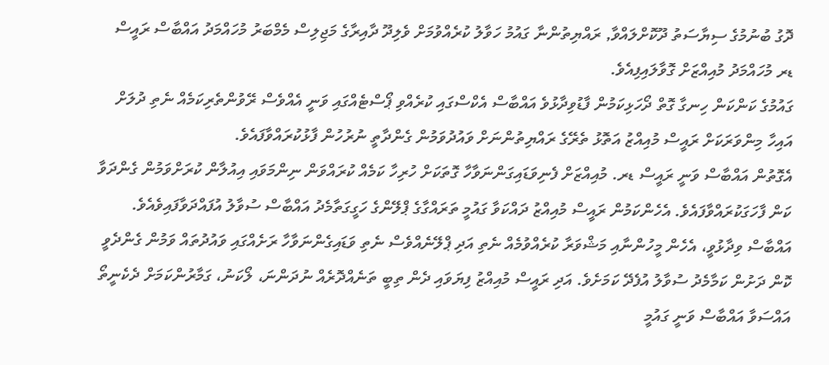ދޮގު ބުނުމުގެ ސިޔާސަތު ދޫކޮށްލައްވާ, ރައްޔިތުންނާ ގައުމު ހަވާލު ކުރެއްވުމަށް ވެލިދޫ ދާއިރާގެ މަޖިލިސް މެމްބަރު މުހައްމަދު އައްބާސް ރައީސް ޑރ މުހައްމަދު މުއިއްޒަށް ގޮވާލައިފިއެވެ.
ގައުމުގެ ކަންކަން ހިނގާ ގޮތް ދޯހަޅިކަމުން ފާޑުވިދާޅުވެ އައްބާސް އެކްސްގައި ކުރެއްވި ޕޯސްޓެއްގައި ވަނީ އެއްވެސް ރޭވުންތެރިކަމެއް ނެތި ދުލަށް އައިހާ މިންވަރަކަށް ރައީސް މުއިއްޒު އަތޮޅު ތެރޭގެ ރައްޔިތުންނަށް ވައުދުވަމުން ގެންދާތީ ނުރުހުން ފާޅުކުރައްވާފައެވެ.
އެގޮތުން އައްބާސް ވަނީ ރައީސް ޑރ. މުއިއްޒަށް ފެނިވަޑައިގަންނަވާހާ ގޮތަކަށް ހުރިހާ ކަމެއް ކުރައްވަން ނިންމަވައި އިއުލާން ކުރަށްވަމުން ގެންދަވާ ކަން ފާހަގަކުރައްވާފައެވެ. އެހެންކަމުން ރައީސް މުއިއްޒު ދައްކަވާ ގައުމީ ތަރައްގާގެ ޕްލޭންގެ ހަގީގަތާމެދު އައްބާސް ސުވާލު އުފައްދަވާފައިވެއެވެ.
އައްބާސް ވިދާޅުވީ، އެހެން މީހުންނާއި މަޝްވަރާ ކުރެއްވުމެއް ނެތި އަދި ޕްލޭނެއްވެސް ނެތި ވަޑައިގެންނަވާހާ ރަށެއްގައި ވައުދުތައް ވަމުން ގެންދެވީ ކޮން ދަށުން ކަމާމެދު ސުވާލު އުފެދޭ ކަމަށެވެ. އަދި ރައީސް މުއިއްޒު ފިޔަވައި ދެން ތިބީ ތަނެއްދޮރެއް ނުދަންނަ، ލޯކަނު، ގަމާރުންކަމަށް ދެކެނީތޯ އައްސަވާ އައްބާސް ވަނީ ގައުމީ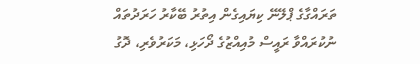ތަރައްގާގެ ޕްލޭނޭ ކިޔައިގެން އިތުރު ބޭކާރު ހަރަދުތައް ނުކުރައްވާ ރައީސް މުއިއްޒުގެ ދޯހަޅި، މަކަރުވެރި، ދޮގު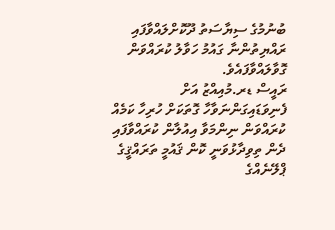ބުނުމުގެ ސިޔާސަތު ދޫކޮށްލައްވާފައި ރައްޔިތުންނާ ގައުމު ހަވާލު ކުރައްވަން ގޮވާލައްވާފައެވެ.
ރައީސް ޑރ.މުއިއްޒު އަށް ފެނިވަޑައިގަންނަވާހާ ގޮތަކަށް ހުރިހާ ކަމެއް ކުރައްވަން ނިންމަވާ އިއުލާން ކުރައްވާފައި ދެން ތިވިދާޅުވަނީ ކޮން ޤައުމީ ތަރައްޤީގެ ޕްލޭނެއްގެ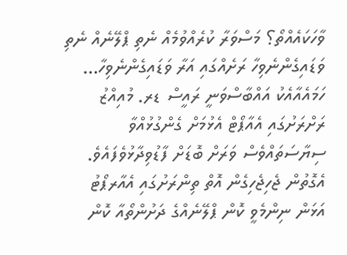ވާހަކައެއްތޯ؟ މަސްވަރާ ކުރެއްވުމެއް ނެތި ޕްލޭނެއް ނެތި ވަޑައިގެންނެވިހާ ރަށެއްގައި އަރާ ވަޑައިގެންނެވިހާ…
ހަމައެއާއެކު އައްބާސްވަނީ ރައީސް ޑރ. މުއިއްޒު ރަށްރަށުގައި އެއާޕޯޓް އެޅުމަށް ގެންގުޅުއްވާ ސިޔާސަތައްވެސް ވަރަށް ބޮޑަށް ފާޑުވިދާޅުވެފައެވެ.
އެގޮތުން ޖެހިޖެހިގެން އޮތް ތިންރަށުގައި އެއާރޕޯޓު އަޅަން ނިންމެވީ ކޮން ޕްލޭނެއްގެ ދަށުންތޯއާ ކޮން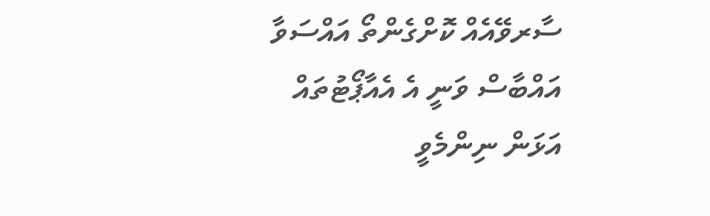ސާރވޭއެއް ކޮށްގެންތޯ އައްސަވާ އައްބާސް ވަނީ އެ އެއާޕޯޓުތައް އަޅަން ނިންމެވީ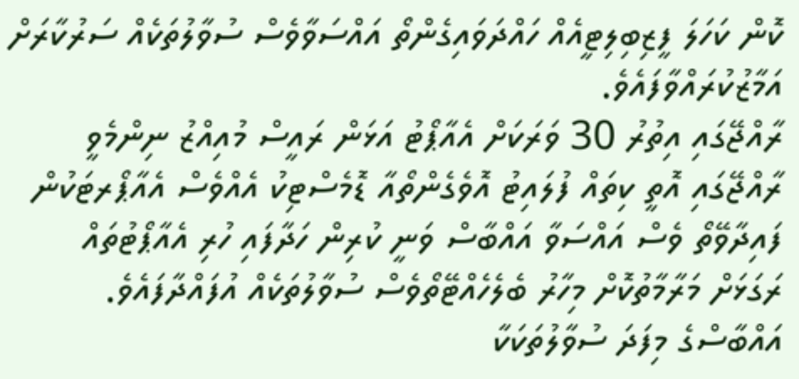ކޮން ކަހަލަ ފީޒިބިލިޓީއެއް ހައްދަވައިގެންތޯ އައްސަވާވެސް ސުވާލުތަކެއް ސަރުކާރަށް އަމާޒުކުރައްވާފައެވެ.
ރާއްޖޭގައި އިތުރު 30 ވަރަކަށް އެއާޕޯޓު އަޅަން ރައީސް މުއިއްޒު ނިންމެވީ ރާއްޖޭގައި އޮތީ ކިތައް ފުލައިޓު އޮވެގެންތޯއާ ޑޮމެސްޓިކު އެއްވެސް އެއާޕޯރޓަކުން ފައިދާވޭތޯ ވެސް އައްސަވާ އައްބާސް ވަނީ ކުރިން ހަދާފައި ހުރި އެއާޕޯޓުތައް ރަގަޅަށް މަރާމާތުކޮށް މިހާރު ބެލެހެއްޓޭތޯވެސް ސުވާލުތަކެއް އުފައްދާފައެވެ.
އައްބާސްގެ މިފަދަ ސުވާލުތަކަކާ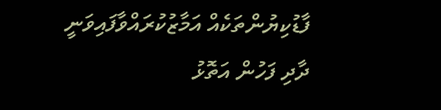ފާޑުކިޔުންތަކެއް އަމާޒުކުރައްވާފައިވަނީ ދާދި ފަހުން އަތޮޅު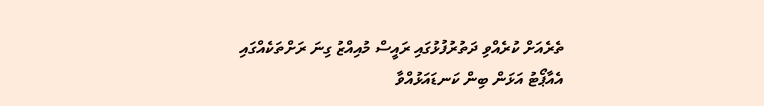ތެރެއަށް ކުރެއްވި ދަތުރުފުޅުގައި ރައީސް މުއިއްޒު ގިނަ ރަށްތަކެއްގައި އެއާޕޯޓު އަޅަން ބިން ކަނޑައަޅުއްވާ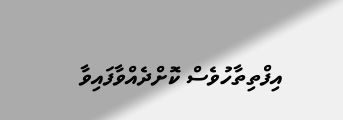އިފްތިތާހުވެސް ކޮށްދެއްވާފައިވާ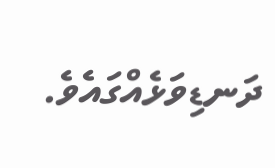ދަނޑިވަޅެއްގައެވެ.